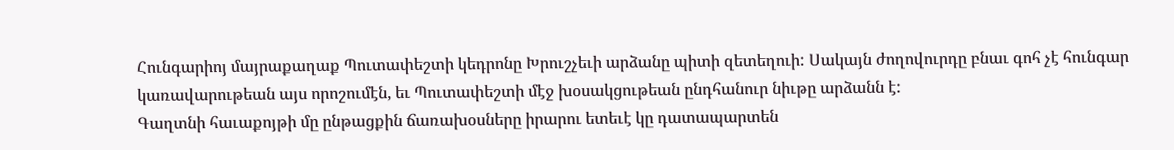Հունգարիոյ մայրաքաղաք Պուտափեշտի կեդրոնը Խրուշչեւի արձանը պիտի զետեղուի: Սակայն ժողովուրդը բնաւ գոհ չէ հունգար կառավարութեան այս որոշումէն, եւ Պուտափեշտի մէջ խօսակցութեան ընդհանուր նիւթը արձանն է:
Գաղտնի հաւաքոյթի մը ընթացքին ճառախօսները իրարու ետեւէ կը դատապարտեն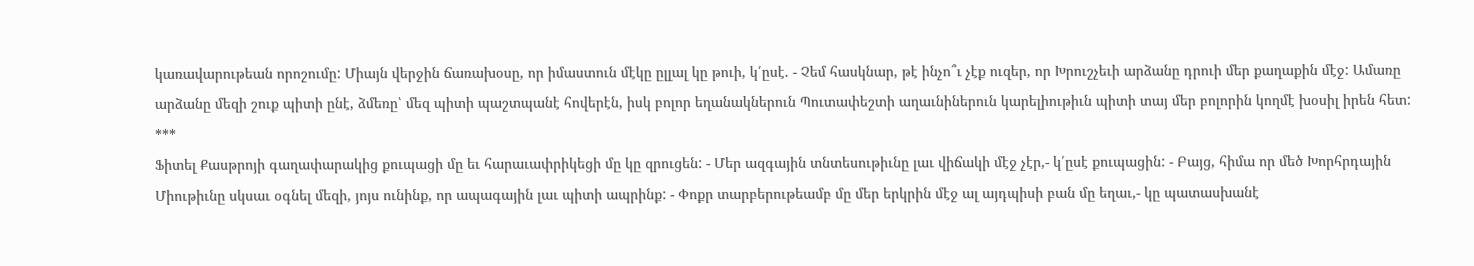կառավարութեան որոշումը: Միայն վերջին ճառախօսը, որ իմաստուն մէկը ըլլալ կը թուի, կ՛ըսէ. - Չեմ հասկնար, թէ ինչո՞ւ չէք ուզեր, որ Խրուշչեւի արձանը դրուի մեր քաղաքին մէջ: Ամառը արձանը մեզի շուք պիտի ընէ, ձմեռը՝ մեզ պիտի պաշտպանէ հովերէն, իսկ բոլոր եղանակներուն Պուտափեշտի աղաւնիներուն կարելիութիւն պիտի տայ մեր բոլորին կողմէ խօսիլ իրեն հետ:
***
Ֆիտել Քասթրոյի գաղափարակից քուպացի մը եւ հարաւափրիկեցի մը կը զրուցեն: - Մեր ազգային տնտեսութիւնը լաւ վիճակի մէջ չէր,- կ՛ըսէ քուպացին: - Բայց, հիմա որ մեծ Խորհրդային Միութիւնը սկսաւ օգնել մեզի, յոյս ունինք, որ ապագային լաւ պիտի ապրինք: - Փոքր տարբերութեամբ մը մեր երկրին մէջ ալ այդպիսի բան մը եղաւ,- կը պատասխանէ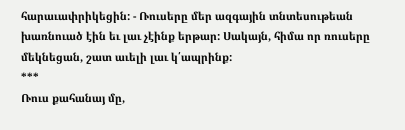հարաւափրիկեցին: - Ռուսերը մեր ազգային տնտեսութեան խառնուած էին եւ լաւ չէինք երթար: Սակայն, հիմա որ ռուսերը մեկնեցան, շատ աւելի լաւ կ՛ապրինք:
***
Ռուս քահանայ մը,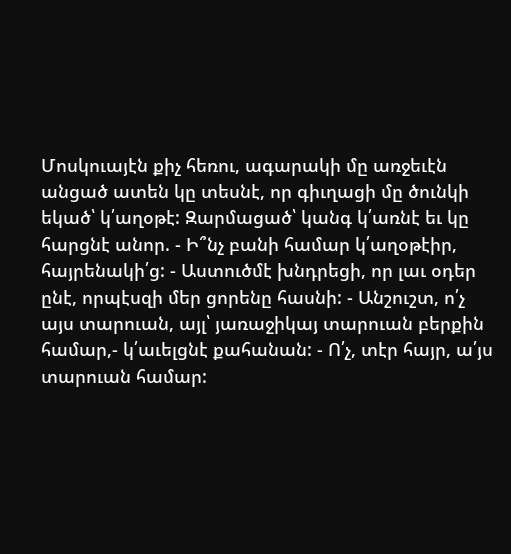Մոսկուայէն քիչ հեռու, ագարակի մը առջեւէն անցած ատեն կը տեսնէ, որ գիւղացի մը ծունկի եկած՝ կ՛աղօթէ: Զարմացած՝ կանգ կ՛առնէ եւ կը հարցնէ անոր. - Ի՞նչ բանի համար կ՛աղօթէիր, հայրենակի՛ց: - Աստուծմէ խնդրեցի, որ լաւ օդեր ընէ, որպէսզի մեր ցորենը հասնի: - Անշուշտ, ո՛չ այս տարուան, այլ՝ յառաջիկայ տարուան բերքին համար,- կ՛աւելցնէ քահանան: - Ո՛չ, տէր հայր, ա՛յս տարուան համար: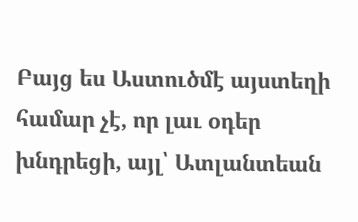Բայց ես Աստուծմէ այստեղի համար չէ, որ լաւ օդեր խնդրեցի, այլ՝ Ատլանտեան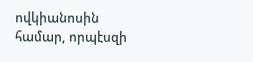ովկիանոսին համար, որպէսզի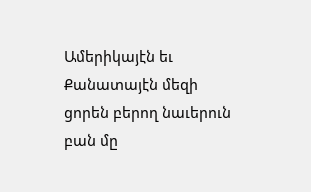Ամերիկայէն եւ Քանատայէն մեզի ցորեն բերող նաւերուն բան մը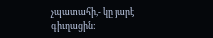չպատահի,- կը յարէ գիւղացին: